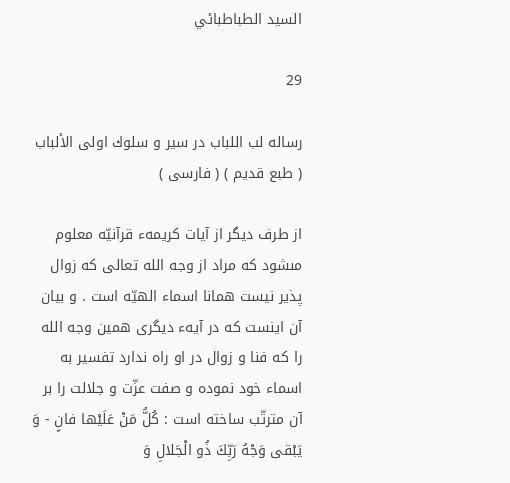السيد الطباطبائي

29

رساله لب اللباب در سير و سلوك اولى الألباب ( طبع قديم ) ( فارسى )

از طرف ديگر از آيات كريمهء قرآنيّه معلوم مىشود كه مراد از وجه الله تعالى كه زوال پذير نيست همانا اسماء الهيّه است . و بيان آن اينست كه در آيهء ديگرى همين وجه الله را كه فنا و زوال در او راه ندارد تفسير به اسماء خود نموده و صفت عزّت و جلالت را بر آن مترتّب ساخته است : كُلُّ مَنْ عَلَيْها فانٍ - وَ يَبْقى وَجْهُ رَبِّكَ ذُو الْجَلالِ وَ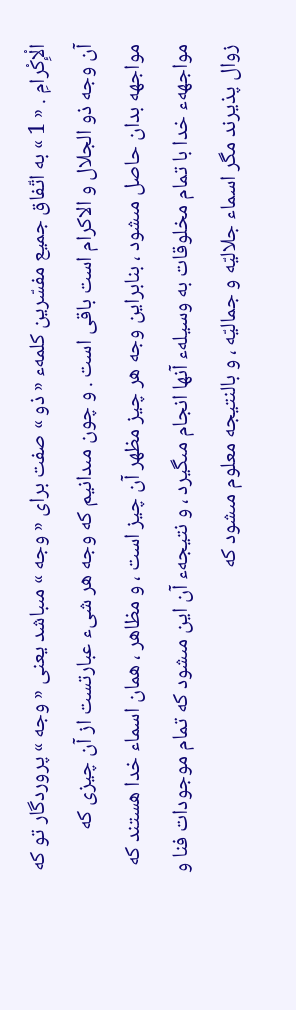الْإِكْرامِ . « 1 » به اتّفاق جميع مفسّرين كلمهء « ذو » صفت براى « وجه » مىباشد يعنى « وجه » پروردگار تو كه آن وجه ذو الجلال و الاكرام است باقى است . و چون مىدانيم كه وجه هر شىء عبارتست از آن چيزى كه مواجهه بدان حاصل مىشود ، بنابراين وجه هر چيز مظهر آن چيز است ، و مظاهر ، همان اسماء خدا هستند كه مواجههء خدا با تمام مخلوقات به وسيلهء آنها انجام مىگيرد ، و نتيجهء آن اين مىشود كه تمام موجودات فنا و زوال پذيرند مگر اسماء جلاليّه و جماليّه ، و بالنتيجه معلوم مىشود كه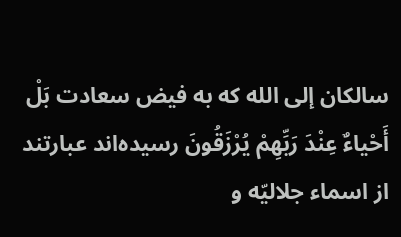سالكان إلى الله كه به فيض سعادت بَلْ أَحْياءٌ عِنْدَ رَبِّهِمْ يُرْزَقُونَ رسيده‌اند عبارتند از اسماء جلاليّه و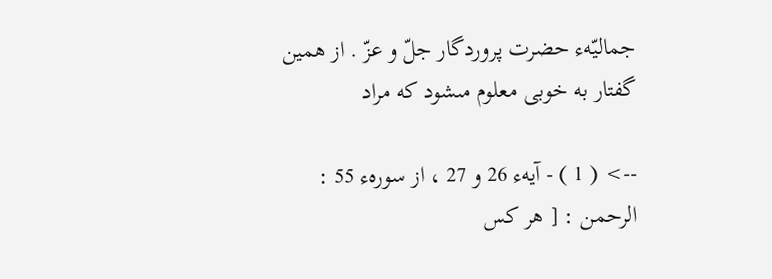جماليّهء حضرت پروردگار جلّ و عزّ . از همين گفتار به خوبى معلوم مىشود كه مراد

--> ( 1 ) - آيهء 26 و 27 ، از سورهء 55 : الرحمن : [ هر كس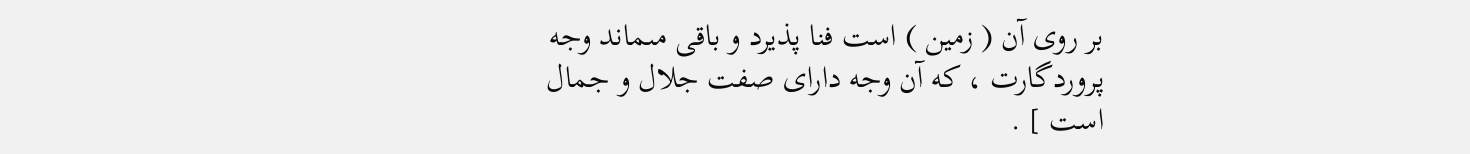بر روى آن ( زمين ) است فنا پذيرد و باقى مىماند وجه پروردگارت ، كه آن وجه داراى صفت جلال و جمال است ] .